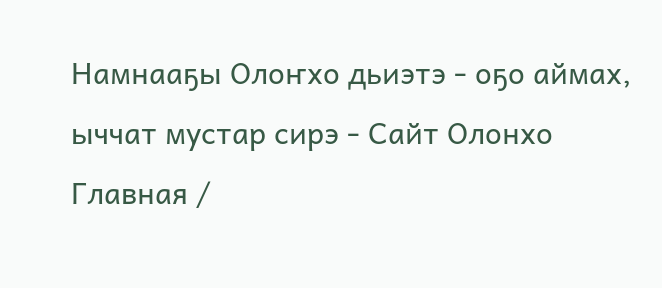Намнааҕы Олоҥхо дьиэтэ - оҕо аймах, ыччат мустар сирэ - Сайт Олонхо
Главная /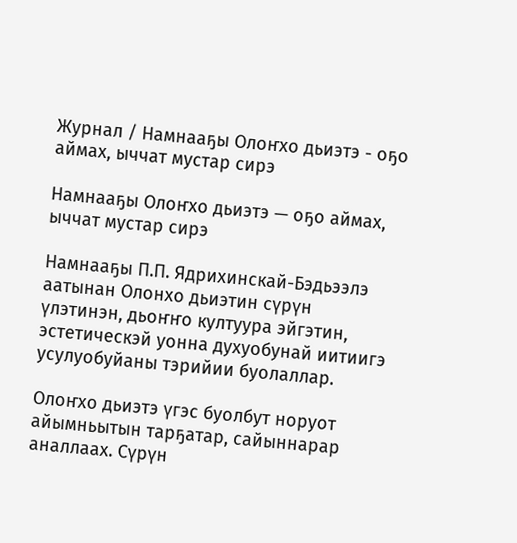Журнал / Намнааҕы Олоҥхо дьиэтэ - оҕо аймах, ыччат мустар сирэ

Намнааҕы Олоҥхо дьиэтэ — оҕо аймах, ыччат мустар сирэ

Намнааҕы П.П. Ядрихинскай-Бэдьээлэ аатынан Олонхо дьиэтин сүрүн үлэтинэн, дьоҥҥо култуура эйгэтин, эстетическэй уонна духуобунай иитиигэ усулуобуйаны тэрийии буолаллар.

Олоҥхо дьиэтэ үгэс буолбут норуот айымньытын тарҕатар, сайыннарар аналлаах. Сүрүн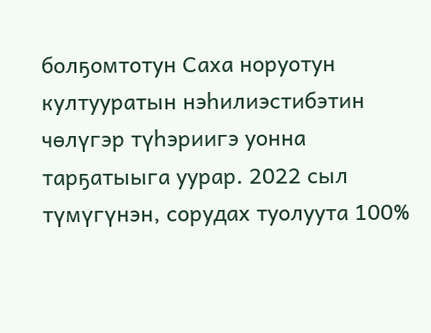болҕомтотун Саха норуотун култууратын нэһилиэстибэтин чөлүгэр түһэриигэ уонна тарҕатыыга уурар. 2022 сыл түмүгүнэн, сорудах туолуута 100%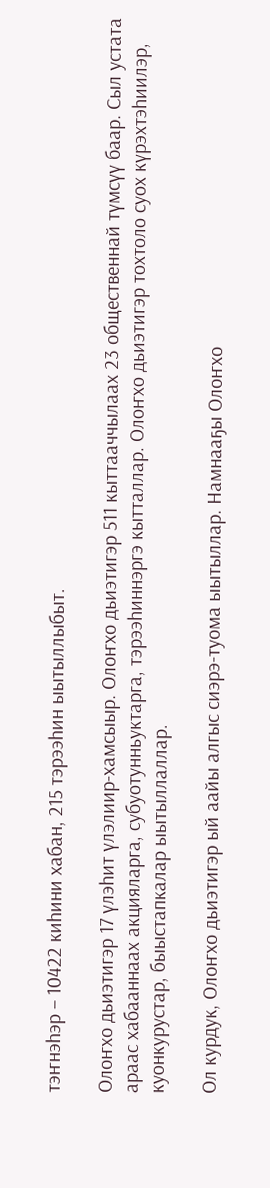тэҥнэһэр – 10422 киһини хабан, 215 тэрээһин ыытыллыбыт.

Олоҥхо дьиэтигэр 17 үлэһит үлэлиир-хамсыыр. Олоҥхо дьиэтигэр 511 кыттааччылаах 23 общественнай түмсүү баар. Сыл устата араас хабааннаах акцияларга, субуотунньуктарга, тэрээһиннэргэ кытталлар. Олоҥхо дьиэтигэр тохтоло суох күрэхтэһиилэр, куонкурустар, быыстапкалар ыытыллаллар.

Ол курдук, Олоҥхо дьиэтигэр ый аайы алгыс сиэрэ-туома ыытыллар. Намнааҕы Олоҥхо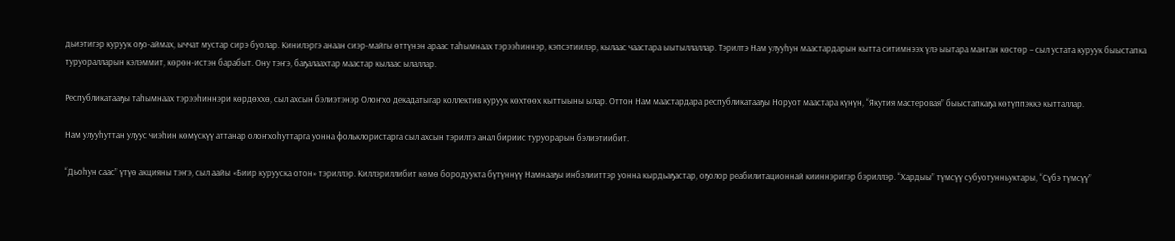дьиэтигэр куруук оҕо-аймах, ыччат мустар сирэ буолар. Кинилэргэ анаан сиэр-майгы өттүнэн араас таһымнаах тэрээһиннэр, кэпсэтиилэр, кылаас чаастара ыытыллаллар. Тэрилтэ Нам улууһун маастардарын кытта ситимнээх үлэ ыытара мантан көстөр – сыл устата куруук быыстапка туруоралларын кэлэммит, көрөн-истэн барабыт. Ону тэҥэ, баҕалаахтар маастар кылаас ылаллар.

Республикатааҕы таһымнаах тэрээһиннэри көрдөххө, сыл ахсын бэлиэтэнэр Олоҥхо декадатыгар коллектив куруук көхтөөх кыттыыны ылар. Оттон Нам маастардара республикатааҕы Норуот маастара күнүн, “Якутия мастеровая” быыстапкаҕа көтүппэккэ кытталлар.

Нам улууһуттан улуус чиэһин көмүскүү аттанар олоҥхоһуттарга уонна фольклористарга сыл ахсын тэрилтэ анал бириис туруорарын бэлиэтиибит.

“Дьоһун саас” үтүө акцияны тэҥэ, сыл аайы «Биир курууска отон» тэриллэр. Киллэриллибит көмө бородуукта бүтүннүү Намнааҕы инбэлииттэр уонна кырдьаҕастар, оҕолор реабилитационнай кииннэригэр бэриллэр. “Хардыы” түмсүү субуотунньуктары, “Сүбэ түмсүү”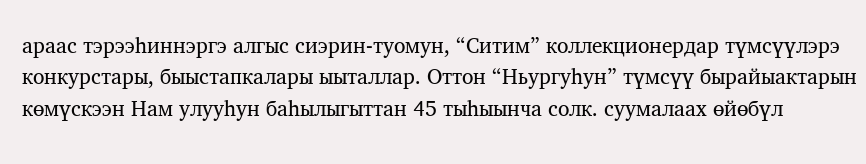араас тэрээһиннэргэ алгыс сиэрин-туомун, “Ситим” коллекционердар түмсүүлэрэ конкурстары, быыстапкалары ыыталлар. Оттон “Ньургуһун” түмсүү бырайыактарын көмүскээн Нам улууһун баһылыгыттан 45 тыһыынча солк. суумалаах өйөбүл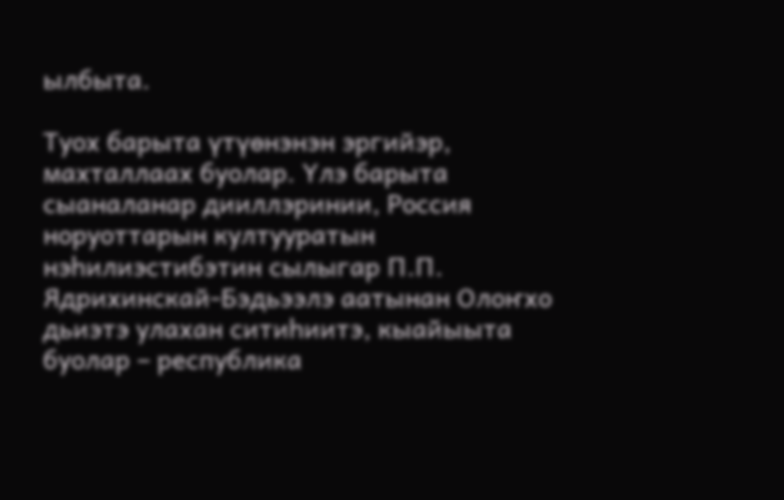ылбыта.

Туох барыта үтүөнэнэн эргийэр, махталлаах буолар. Үлэ барыта сыаналанар дииллэринии, Россия норуоттарын култууратын нэһилиэстибэтин сылыгар П.П. Ядрихинскай-Бэдьээлэ аатынан Олоҥхо дьиэтэ улахан ситиһиитэ, кыайыыта буолар – республика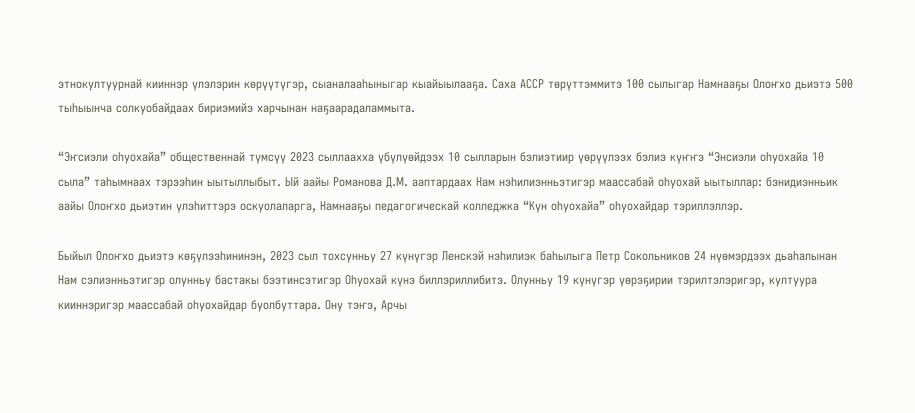этнокултуурнай кииннэр үлэлэрин көрүүтүгэр, сыаналааһыныгар кыайыылааҕа. Саха АССР төрүттэммитэ 100 сылыгар Намнааҕы Олоҥхо дьиэтэ 500 тыһыынча солкуобайдаах бириэмийэ харчынан наҕаарадаламмыта.

“Эҥсиэли оһуохайа” общественнай түмсүү 2023 сыллаахха үбүлүөйдээх 10 сылларын бэлиэтиир үөрүүлээх бэлиэ күҥҥэ “Энсиэли оһуохайа 10 сыла” таһымнаах тэрээһин ыытыллыбыт. Ый аайы Романова Д.М. ааптардаах Нам нэһилиэнньэтигэр маассабай оһуохай ыытыллар: бэнидиэнньик аайы Олоҥхо дьиэтин үлэһиттэрэ оскуолаларга, Намнааҕы педагогическай колледжка “Күн оһуохайа” оһуохайдар тэриллэллэр.

Быйыл Олоҥхо дьиэтэ көҕүлээһининэн, 2023 сыл тохсунньу 27 күнүгэр Ленскэй нэһилиэк баһылыга Петр Сокольников 24 нүөмэрдээх дьаһалынан Нам сэлиэнньэтигэр олунньу бастакы бээтинсэтигэр Оһуохай күнэ биллэриллибитэ. Олунньу 19 күнүгэр үөрэҕирии тэрилтэлэригэр, култуура кииннэригэр маассабай оһуохайдар буолбуттара. Ону тэҥэ, Арчы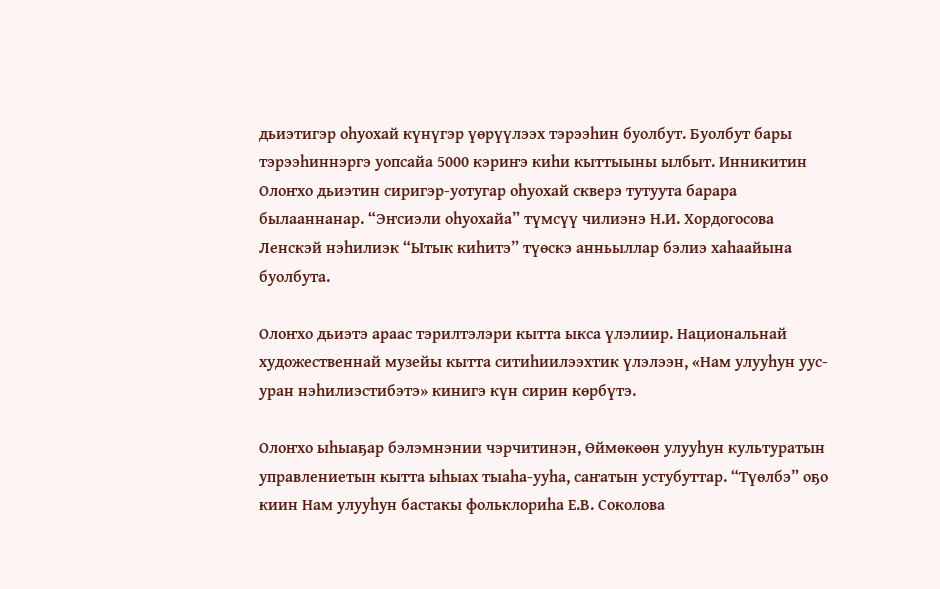дьиэтигэр оһуохай күнүгэр үөрүүлээх тэрээһин буолбут. Буолбут бары тэрээһиннэргэ уопсайа 5000 кэриҥэ киһи кыттыыны ылбыт. Инникитин Олоҥхо дьиэтин сиригэр-уотугар оһуохай скверэ тутуута барара былааннанар. “Эҥсиэли оһуохайа” түмсүү чилиэнэ Н.И. Хордогосова Ленскэй нэһилиэк “Ытык киһитэ” түөскэ анньыллар бэлиэ хаһаайына буолбута.

Олоҥхо дьиэтэ араас тэрилтэлэри кытта ыкса үлэлиир. Национальнай художественнай музейы кытта ситиһиилээхтик үлэлээн, «Нам улууһун уус-уран нэһилиэстибэтэ» кинигэ күн сирин көрбүтэ.

Олоҥхо ыһыаҕар бэлэмнэнии чэрчитинэн, Өймөкөөн улууһун культуратын управлениетын кытта ыһыах тыаһа-ууһа, саҥатын устубуттар. “Түөлбэ” оҕо киин Нам улууһун бастакы фольклориһа Е.В. Соколова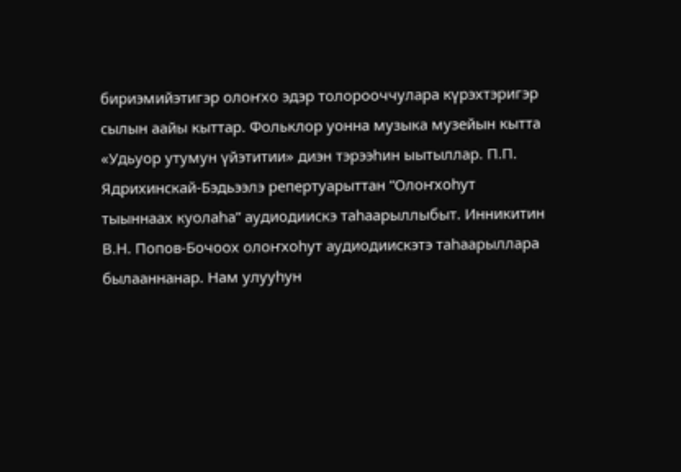бириэмийэтигэр олоҥхо эдэр толорооччулара күрэхтэригэр сылын аайы кыттар. Фольклор уонна музыка музейын кытта «Удьуор утумун үйэтитии» диэн тэрээһин ыытыллар. П.П. Ядрихинскай-Бэдьээлэ репертуарыттан “Олоҥхоһут тыыннаах куолаһа” аудиодиискэ таһаарыллыбыт. Инникитин В.Н. Попов-Бочоох олоҥхоһут аудиодиискэтэ таһаарыллара былааннанар. Нам улууһун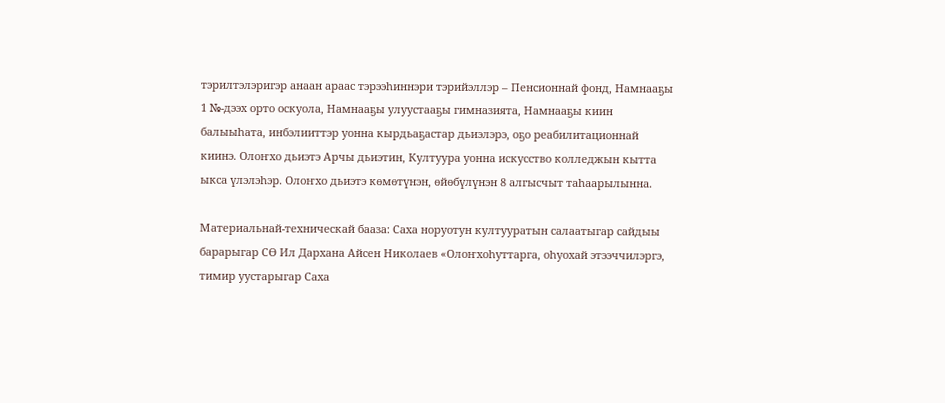тэрилтэлэригэр анаан араас тэрээһиннэри тэрийэллэр – Пенсионнай фонд, Намнааҕы 1 №-дээх орто оскуола, Намнааҕы улуустааҕы гимназията, Намнааҕы киин балыыһата, инбэлииттэр уонна кырдьаҕастар дьиэлэрэ, оҕо реабилитационнай киинэ. Олоҥхо дьиэтэ Арчы дьиэтин, Култуура уонна искусство колледжын кытта ыкса үлэлэһэр. Олоҥхо дьиэтэ көмөтүнэн, өйөбүлүнэн 8 алгысчыт таһаарылынна.

Материальнай-техническай бааза: Саха норуотун култууратын салаатыгар сайдыы барарыгар СӨ Ил Дархана Айсен Николаев «Олоҥхоһуттарга, оһуохай этээччилэргэ, тимир уустарыгар Саха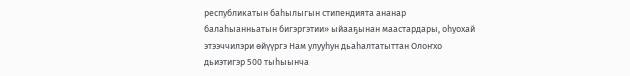республикатын баһылыгын стипендията ананар балаһыанньатын бигэргэтии» ыйааҕынан маастардары, оһуохай этээччилэри өйүүргэ Нам улууһун дьаһалтатыттан Олоҥхо дьиэтигэр 500 тыһыынча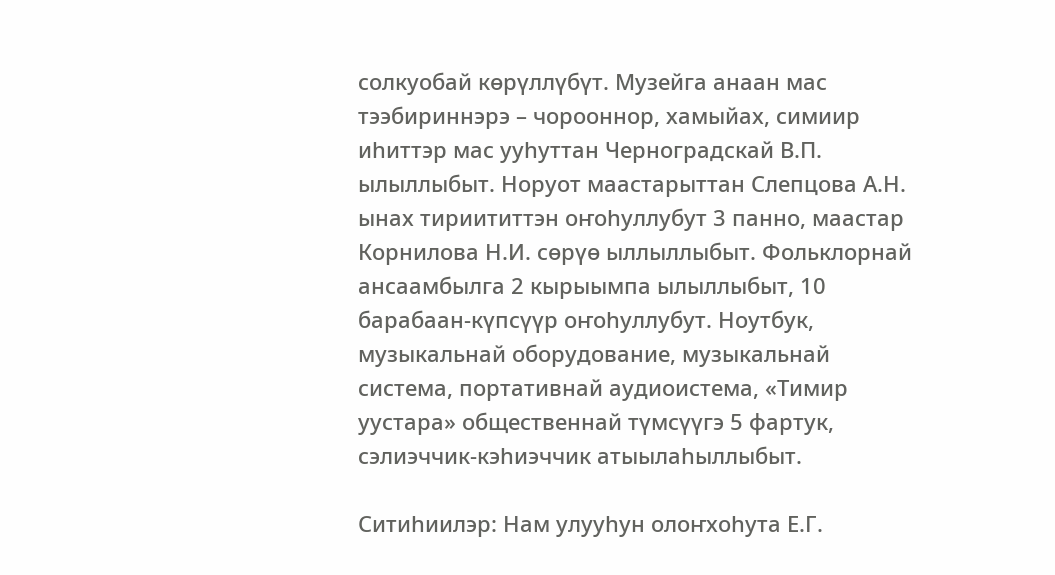солкуобай көрүллүбүт. Музейга анаан мас тээбириннэрэ – чорооннор, хамыйах, симиир иһиттэр мас ууһуттан Черноградскай В.П. ылыллыбыт. Норуот маастарыттан Слепцова А.Н. ынах тириититтэн оҥоһуллубут 3 панно, маастар Корнилова Н.И. сөрүө ыллыллыбыт. Фольклорнай ансаамбылга 2 кырыымпа ылыллыбыт, 10 барабаан-күпсүүр оҥоһуллубут. Ноутбук, музыкальнай оборудование, музыкальнай система, портативнай аудиоистема, «Тимир уустара» общественнай түмсүүгэ 5 фартук, сэлиэччик-кэһиэччик атыылаһыллыбыт.

Ситиһиилэр: Нам улууһун олоҥхоһута Е.Г.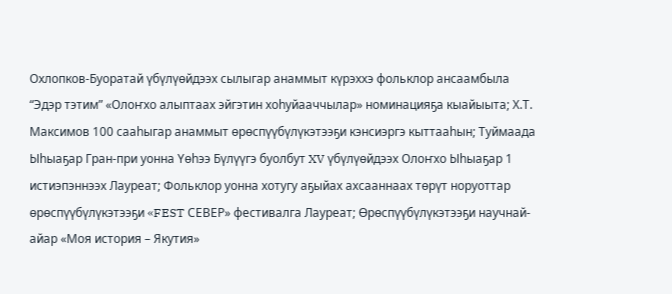Охлопков-Буоратай үбүлүөйдээх сылыгар анаммыт күрэххэ фольклор ансаамбыла “Эдэр тэтим” «Олоҥхо алыптаах эйгэтин хоһуйааччылар» номинацияҕа кыайыыта; Х.Т. Максимов 100 сааһыгар анаммыт өрөспүүбүлүкэтээҕи кэнсиэргэ кыттааһын; Туймаада Ыһыаҕар Гран-при уонна Үөһээ Бүлүүгэ буолбут XV үбүлүөйдээх Олоҥхо Ыһыаҕар 1 истиэпэннээх Лауреат; Фольклор уонна хотугу аҕыйах ахсааннаах төрүт норуоттар өрөспүүбүлүкэтээҕи «FEST СЕВЕР» фестивалга Лауреат; Өрөспүүбүлүкэтээҕи научнай-айар «Моя история – Якутия»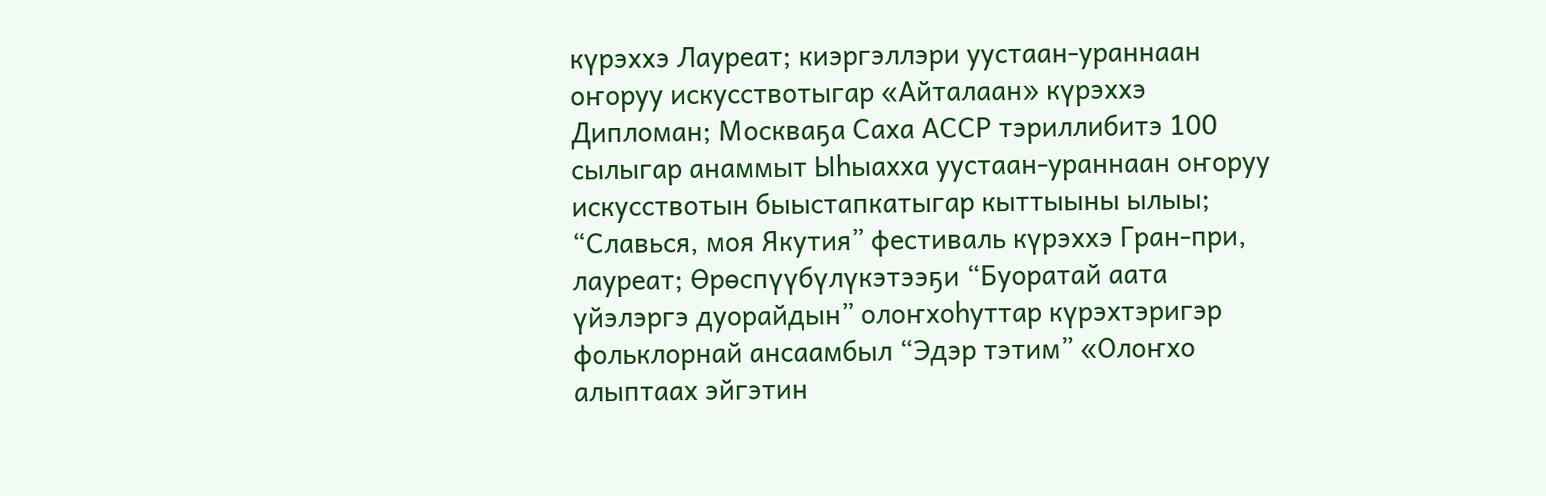күрэххэ Лауреат; киэргэллэри уустаан-ураннаан оҥоруу искусствотыгар «Айталаан» күрэххэ Дипломан; Москваҕа Саха АССР тэриллибитэ 100 сылыгар анаммыт Ыһыахха уустаан-ураннаан оҥоруу искусствотын быыстапкатыгар кыттыыны ылыы; “Славься, моя Якутия” фестиваль күрэххэ Гран-при, лауреат; Өрөспүүбүлүкэтээҕи “Буоратай аата үйэлэргэ дуорайдын” олоҥхоһуттар күрэхтэригэр фольклорнай ансаамбыл “Эдэр тэтим” «Олоҥхо алыптаах эйгэтин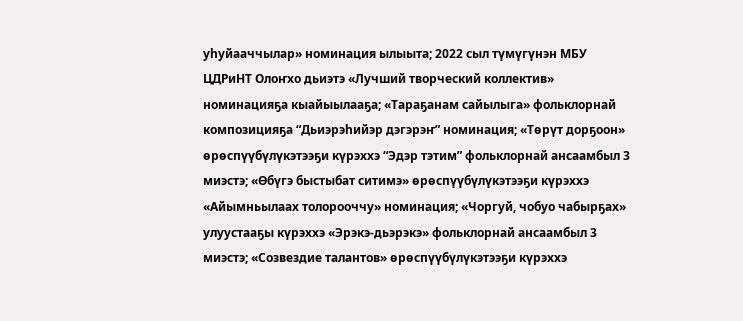уһуйааччылар» номинация ылыыта; 2022 сыл түмүгүнэн МБУ ЦДРиНТ Олоҥхо дьиэтэ «Лучший творческий коллектив» номинацияҕа кыайыылааҕа; «Тараҕанам сайылыга» фольклорнай композицияҕа “Дьиэрэһийэр дэгэрэҥ” номинация; «Төрүт дорҕоон» өрөспүүбүлүкэтээҕи күрэххэ “Эдэр тэтим” фольклорнай ансаамбыл 3 миэстэ; «Өбүгэ быстыбат ситимэ» өрөспүүбүлүкэтээҕи күрэххэ «Айымньылаах толорооччу» номинация; «Чоргуй, чобуо чабырҕах» улуустааҕы күрэххэ «Эрэкэ-дьэрэкэ» фольклорнай ансаамбыл 3 миэстэ; «Созвездие талантов» өрөспүүбүлүкэтээҕи күрэххэ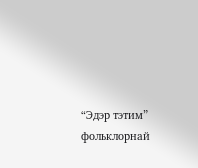“Эдэр тэтим” фольклорнай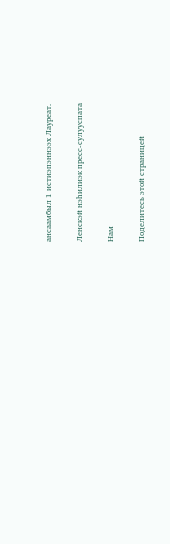ансаамбыл 1 истиэпэннээх Лауреат.

Ленскэй нэһилиэк пресс-сулууспата

Нам

Поделитесь этой страницей